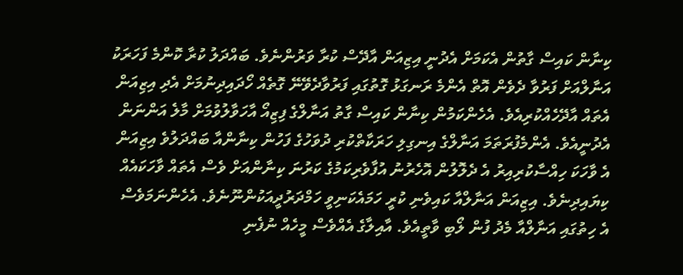ކިނާން ކައިސް ގާތުން އެކަމަށް އެދުނީ އިޒިއަން އާދޭސް ކުރާ ވަރުންނެވެ. ބައްދަލު ކުރާ ކޮންމެ ފަހަރަކު އަނާލްއަށް ފަރުވާ ދެވެން އޮތް އެންމެ ރަނގަޅު ގޮތުގައި ފަރުވާދެވޭނޭ ގޮތެއް ހޯދައިދިނުމަށް އެދި އިޒިއަން އެތައް އާދޭހެއްކުރިއެވެ. އެހެންކަމުން ކިނާން ކައިސް ގާތު އަނާލްގެ ފިޒިއޯ އާހަވާލުވުމަށް މާލެ އަންނަން އެދުނީއެވެ. އެންމެފުރަތަމަ އަނާލްގެ އިނގިލި ހަރަކާތްކުރި ދުވަހުގެ ފަހުން ކިނާންއާ ބައްދަލުވެ އިޒިއަން އެ ވާހަކަ ހިއްސާކުރިއިރު އެ ދެލޮލުން އޮހެރުނު އުފާވެރިކަމުގެ ކަރުނަ ކިނާންއަށް ވެސް އެތައް ވާހަކައެއް ކިޔައިދިނެވެ. އިޒިއަން އަނާލްއާ ކައިވެނި ކުރީ ހަމައެކަނިވީ ހަމްދަރުދީއަކުންނޫނެވެ. އެހެންނަމަވެސް އެ ހިތުގައި އަނާލްއާ މެދު ފުން ލޯބި ވާތީއެވެ. އާއިލާގެ އެއްވެސް މީހެއް ނުފެނި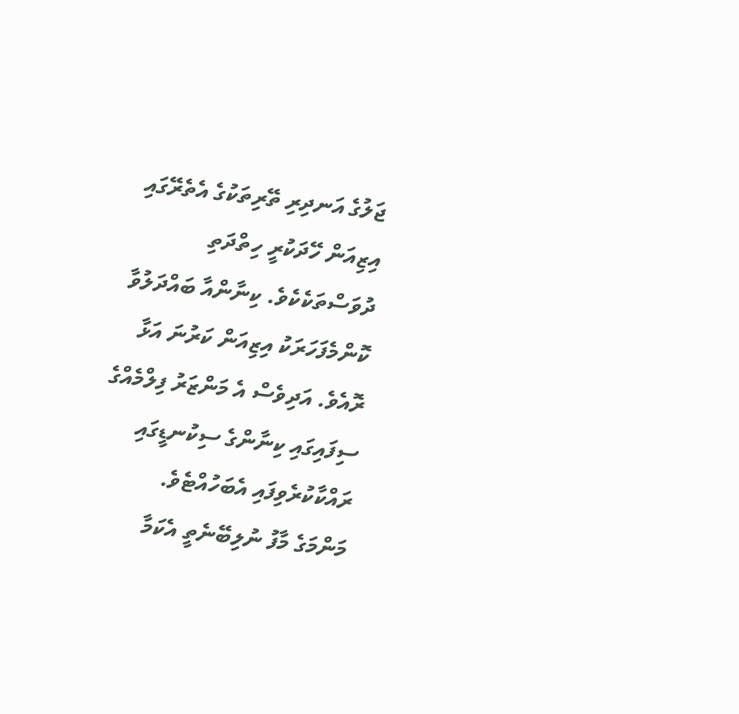ޖަލުގެ އަނދިރި ތޭރިތަކުގެ އެތެރޭގައި އިޒިއަން ހޭދަކުރީ ހިތްދަތި ދުވަސްތަކެކެވެ. ކިނާންއާ ބައްދަލުވާ ކޮންމެފަހަރަކު އިޒިއަން ކަރުނަ އަޅާ ރޮއެވެ. އަދިވެސް އެ މަންޒަރު ފިލްމެއްގެ ސިފައިގައި ކިނާންގެ ސިކުނޑީގައި ރައްކާކުރެވިފައި އެބަހުއްޓެވެ.
މަންމަގެ މާފު ނުލިބޭނެތީ އެކަމާ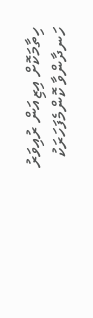ހިތާމަކޮށް އިޒިއަން ރުއިވަރު ހަނދާންވާ ކޮންމެފަހަރަކު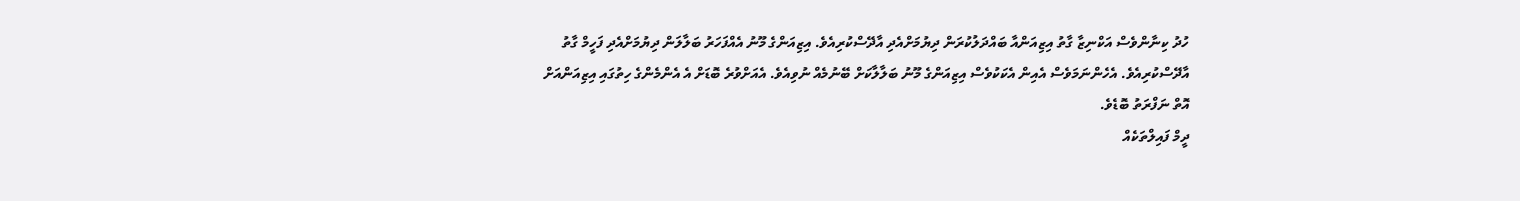ހުދު ކިނާންވެސް އަކްނިޒާ ގާތު އިޒިއަންއާ ބައްދަލުކުރަން ދިޔުމަށްއެދި އާދޭސްކުރިއެވެ. އިޒިއަންގެ މޫނު އެއްފަހަރު ބަލާލަން ދިޔުމަށްއެދި ފަހީމް ގާތު އާދޭސްކުރިއެވެ. އެހެންނަމަވެސް އެއިން އެކަކުވެސް އިޒިއަންގެ މޫނު ބަލާލާކަށް ބޭނުމެއް ނުވިއެވެ. އެއަށްވުރެ ބޮޑަށް އެ އެންމެންގެ ހިތުގައި އިޒިއަންއަށް އޮތް ނަފްރަތު ބޮޑެވެ.
ދީމް ފައިލްތަކެއް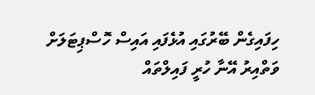ހިފައިގެން ބޭރުގައި އުޅެފައި އައިސް ހޮސްޕިޓަލަށް ވަތްއިރު އޭނާ ހުރީ ފައިލްތައް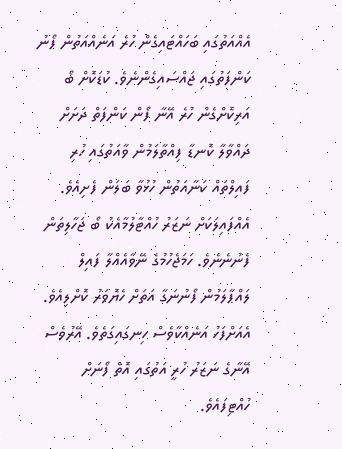އެއްއަތުގައި ބަހައްޓައިގެން ހުރެ އަނެއްއަތުން ފޯނު ކަންފަތުގައި ޖައްސައިގެންނެވެ. ކުޑަކޮށް ބޯ އަރިކޮށްގެން ހުރެ އޭނާ ފޯން ކަންފަތް ދަށަށް ދައްވާލާ ކޮނޑާ ފިއްތާލަމުން ވާއަތުގައި ހުރި ފައިލްތައް ކަނާއަތުން ހުޅުވާ ބަލަން ފެށިއެވެ. އެއްފައިލަކަށް ނަޒަރު ހުއްޓާލުމާއެކު ބޯ ޖަހާލިތަން ފެނުނެނެވެ. ހަމަޖެހުމުގެ ނޭވާއެއްލާ ފައިލް ލައްޕާލަމުން ފޯނުނަގާ އަތަށް ހެޔޮވަރު ކޮށްލިއެވެ. އެއަށްފަހު އަނެއްކާވެސް ހިނގައިގަތެވެ. އޭރުވެސް އޭނާގެ ނަޒަރު ހުރީ އަތުގައި އޮތް ފޯނަށް ހުއްޓިފައެވެ.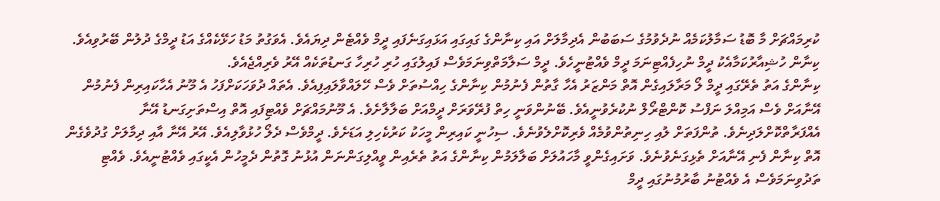ކުރިމައްޗަށް މާ ބޮޑު ސަމާލުކަމެއް ނުދެވުމުގެ ސަބަބުން އެދިމާލަށް އައި ކިނާންގެ ގައިގައި އަޅައިގަނެފައި ދީމް ވެއްޓެން ދިޔައެވެ. އެވަގުތު މަޑު ހަޅޭކެއްގެ އަޑު ދީމްގެ ދުލުން ބޭރުވިއެވެ. ކިނާން ހުޝިއާރުކަމާއެކު ދީމް ނުހިފެއްޓިނަމަ ދީމް ވެއްޓުނީހެވެ. ދީމް ސަލާމަތްވިނަމަވެސް ފައިލުގައި ހުރި ހުރިހާ ގަނޑުތަކެއް އޭރު ވެރިއްޖެއެވެ.
ކިނާންގެ އަތު ތެރޭގައި ދީމް ލޯ މަރާލައިގެން އޮތް މަންޒަރު އެހާ ގާތުން ފެނުމުން ކިނާންގެ ހިއްސުތަށް ވެސް ހޭލައްވާލައިފިއެވެ. އެތައް ދުވަހަކަށްފަހު އެ މޫނު އެހާކައިރިން ފެނުމުން އޭނާއަށް ވެސް އަމިއްލަ ނަފްސު ކޮންޓްރޯލް ނުކުރެވުނީއެވެ. ބޭނުންވަނީ ހިތް ފުރޭވަރަށް ދީމްއަށް ބަލާލާށެވެ. އެ މޫނުމައްޗަށް ވެއްޓިފައި އޮތް އިސްތަށިގަނޑު އޭނާ އެއްފަރާތްކޮށްލަދިނެވެ. ތުންފަތަށް ލުއި ހިނިތުންވުމެއް ވެރިކޮށްލެވުނެވެ. ސިހުނީ ކައިރިން މީހަކު ކަރުކެހިލި އަޑަށެވެ. ދީމްވެސް ދެލޯ ހުޅުވާލިއެވެ. އޭރު އޭނާ އާއި ދިމާލަށް ގުދުވެގެން އޮތް ކިނާން ފެނި އޭނާއަށް ތެޅިގަނެވުނެވެ. ވަށައިގެންވީ މާހައުލަށް ބަލާލަމުން ކިނާންގެ އަތު ތެރެއިން ވީއްލިގަންނަން އުޅުނު ގޮތުން ދެމީހުން އެކީގައި ވެއްޓުނީއެވެ. ވެއްޓި ތަދުވިނަމަވެސް އެ ވެއްޓުނު ބާރުމުނުގައި ދީމް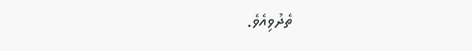ތެދުވިއެވެ.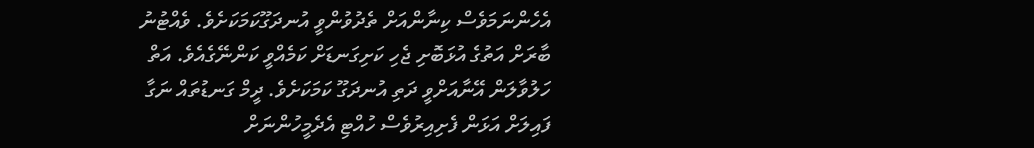އެހެންނަމަވެސް ކިނާންއަށް ތެދުވުންވީ އުނދަގޫކަމަކަށެވެ. ވެއްޓުނު ބާރަށް އަތުގެ އުޅަބޮށި ޖެހި ކަށިގަނޑަށް ކަމެއްވީ ކަންނޭގެއެވެ. އަތް ހަލުވާލަން އޭނާއަށްވީ ދަތި އުނދަގޫ ކަމަކަށެވެ. ދީމް ގަނޑުތައް ނަގާ ފައިލަށް އަޅަން ފެށިއިރުވެސް ހުއްޓި އެދެމީހުންނަށް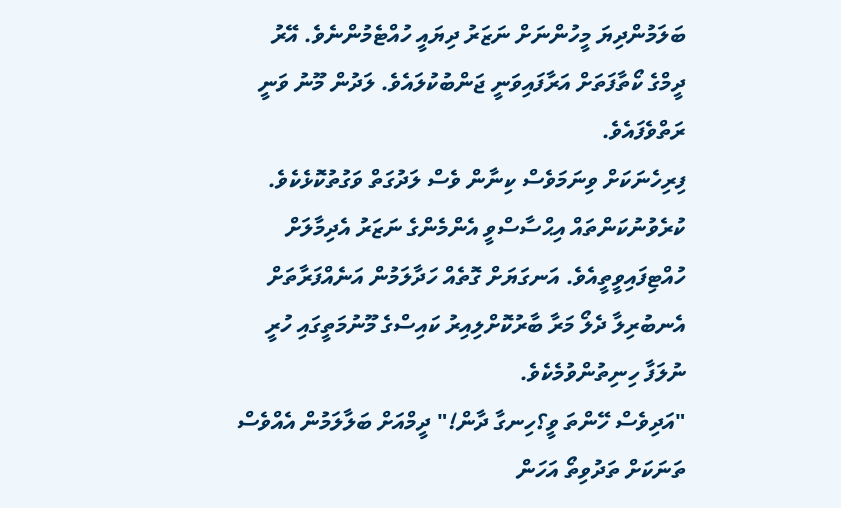ބަލަމުންދިޔަ މީހުންނަށް ނަޒަރު ދިޔައީ ހުއްޓެމުންނެވެ. އޭރު ދީމްގެ ކޯތާފަތަށް އަރާފައިވަނީ ޖަންބުކުލައެވެ. ލަދުން މޫނު ވަނީ ރަތްވެފައެވެ.
ފިރިހެނަކަށް ވިނަމަވެސް ކިނާން ވެސް ލަދުގަތް ވަގުތުކޮޅެކެވެ. ކުރެވުނުކަންތައް އިޙްސާސްވީ އެންމެންގެ ނަޒަރު އެދިމާލަށް ހުއްޓިފައިވީތީއެވެ. އަނގަޔަށް ގޮތެއް ހަދާލަމުން އަނެއްފަރާތަށް އެނބުރިލާ ދެލޯ މަރާ ބާރުކޮށްލިއިރު ކައިސްގެ މޫނުމަތީގައި ހުރީ ނުލަފާ ހިނިތުންވުމެކެވެ.
"އަދިވެސް ހޭންތަ ވީ؟ހިނގާ ދާން!" ދީމްއަށް ބަލާލަމުން އެއްވެސް ތަނަކަށް ތަދުވިތޯ އަހަން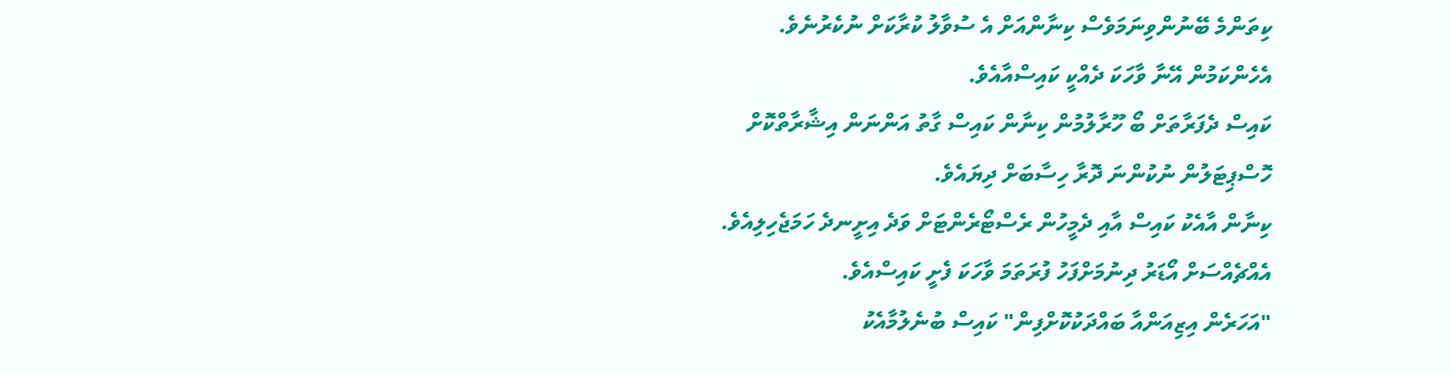ކިތަންމެ ބޭނުންވިނަމަވެސް ކިނާންއަށް އެ ސުވާލު ކުރާކަށް ނުކެރުނެވެ. އެހެންކަމުން އޭނާ ވާހަކަ ދެއްކީ ކައިސްއާއެވެ.
ކައިސް ދެފަރާތަށް ބޯ ހޫރާލުމުން ކިނާން ކައިސް ގާތު އަންނަން އިޝާރާތްކޮށް ހޮސްޕިޓަލުން ނުކުންނަ ދޮރާ ހިސާބަށް ދިޔައެވެ.
ކިނާން އާއެކު ކައިސް އާއި ދެމީހުން ރެސްޓޯރެންޓަށް ވަދެ އިށީނދެ ހަމަޖެހިލިއެވެ. އެއްޗެއްސަށް އޯޑަރު ދިނުމަށްފަހު ފުރަތަމަ ވާހަކަ ފެށީ ކައިސްއެވެ.
"އަހަރެން އިޒިއަންއާ ބައްދަކުކޮށްފިން" ކައިސް ބުނެލުމާއެކު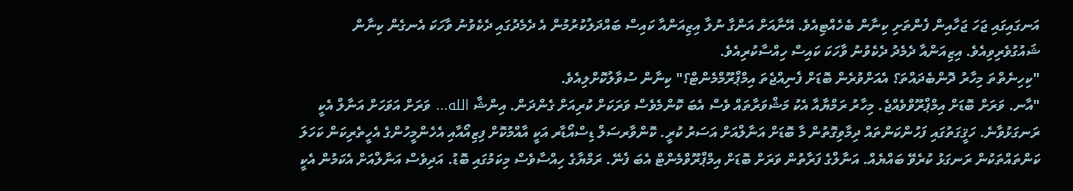އަނގައިގައި ޖަހަ ޖަހާއިން ފެންތަށި ކިނާން ބެހެއްޓިއެވެ. އޭނާއަށް އަންގާ ނުލާ އިޒިއަންއާ ކައިސް ބައްދަލުކުރުމުން އެ ދެމެދުގައި ދެކެވުނު ވާހަކަ އެނގެން ކިނާން ޝައުގުވެރިވިއެވެ. އިޒިއަންއާ ދެމެދު ދެކެވުނު ވާހަކަ ކައިސް ހިއްސާކުރިއެވެ.
"ކިހިނެތްތަ މިހާރު ދޮންބެދައްތަ؟ އެއަށްވުރެން ބޮޑަށް ފެނިއްޖެތަ އިމްޕްރޫމްމެންޓް؟" ކިނާން ސުވާލުކޮށްލިއެވެ.
"އާނ. ވަރަށް ބޮޑަށް އިމްޕްރޫވްވެއްޖެ. މިހާރު ރަމްޔާއާ އެކު މަޝްވަރާތައް ވެސް އެބަ ކޮންމެވެސް ވަރަކަށް ކުރިއަށް ގެންދަން. އިންޝާ الله... ވަރަށް އަވަހަށް އަނާލް އެކީ ރަނގަޅުވާނެ. ހަޤީގަތުގައި ފަހުންކަންތައް ދިމާވިގޮތުން މާ ބޮޑަށް އަނާލްއަށް އަސަރު ކުރީ. ކޮންވާރސަލް ޑިސްއޯޑާރ އަކީ އާއްމުކޮށް ފިޒިއޯއާއި އެހެންމީހުންގެ އެހީތެރިކަން ކަހަލަ ކަންތައްތަކުން ރަނގަޅު ކުރެވޭ ބައްޔެއް. އަނާލްގެ ފަރާތުން ވަރަށް ބޮޑަށް އިމްޕްރޫވްމެންޓް އެބަ ފެނޭ. ރަމްޔާގެ ހިއްސާވެސް މިކަމުގައި ބޮޑު. އަދިވެސް އަނާލްއަށް އެކަމުން އެކީ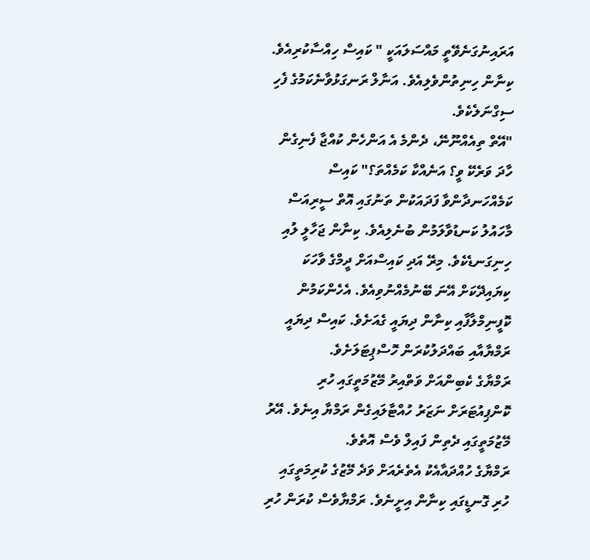އަރައިނުގަނެވޭތީ މައްސަލައަކީ " ކައިސް ހިއްސާކުރިއެވެ. ކިނާން ހިނިތުންވެލިއެވެ. އަނާލް ރަނގަޅުވާނެކަމުގެ ފެހި ސިގްނަލެކެވެ.
"އޭތް ތިއެއްނޫނޭ، ދެންމެ އެ އަންހެން ކުއްޖާ ފެނިގެން ހާދަ ވަރެކޭ ވީ؟ އަނެއްކާ ކަމެއްތަ؟" ކައިސް ކަމެއްހަނދާންވާ ފަދައަކުން ތަނުގައި އޮތް ސީރިއަސް މާހައުލު ކަނޑުވާލަމުން ބުނެލިއެވެ. ކިނާން ޖަހާލީ ލުއި ހިނިގަނޑެކެވެ. މިރޭ އަދި ކައިސްއަށް ދީމްގެ ވާހަކަ ކިޔައިދޭކަށް އޭނަ ބޭނުމެއްނުވިއެވެ. އެހެންކަމުން ކޮފީނިމްލާފާއި ކިނާން ދިޔައީ ގެއަށެވެ. ކައިސް ދިޔައީ ރަމްޔާއާއި ބައްދަލުކުރަން ހޮސްޕިޓަލަށެވެ.
ރަމްޔާގެ ކެބިންއަށް ވަތްއިރު މޭޒުމަތީގައި ހުރި ކޮންޕިއުޓަރަށް ނަޒަރު ހުއްޓާލައިގެން ރަމްޔާ އިނެވެ. އޭރު މޭޒުމަތީގައި ދެތިން ފައިލް ވެސް އޮތެވެ.
ރަމްޔާގެ ހުއްދައާއެކު އެތެރެއަށް ވަދެ މޭޒުގެ ކުރިމަތީގައި ހުރި ގޮނޑީގައި ކިނާން އިށީނެވެ. ރަމްޔާވެސް ކުރަން ހުރި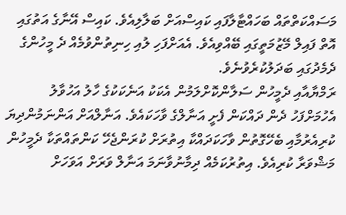މަސައްކަތްތައް ބަހައްޓާލާފައި ކައިސްއަށް ބަލާލިއެވެ. ކައިސް އޭނާގެ އަތުގައި އޮތް ފައިލް މޭޒުމަތީގައި ބޭއްވިއެވެ. އެއަށްފަހި ލުއި ހިނިތުންވުމެއް ދެ މީހުންގެ ދެމެދުގައި ބަދަލުކުރެވުނެވެ.
ރަމްޔާއާއި ދެމީހުން ސަލާންކޮށްލަމުން އެކަކު އަނެކަކުގެ ހާލު އަހުވާލު އެހުމަށްފަހު ދެން ދައްކަން ފެށީ އަނާލްގެ ވާހަކައެވެ. އަނާލްއަށް އަންނަމުންދިޔަ ކުރިއެރުމާއި ބެހޭގޮތުން ވާހަކަދައްކާ އިތުރަށް ކުރަންޖެހޭ ކަންތައްތަކާ ދެމީހުން މަޝްވަރާ ކުރިއެވެ. އިތުރުކަމެއް ދިމާނުވާނަމަ އަނާލް ވަރަށް އަވަހަށް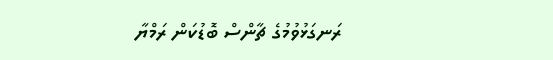ރަނގަޅުވުމުގެ ޗާންސް ބޮޑުކަން ރަމްޔާ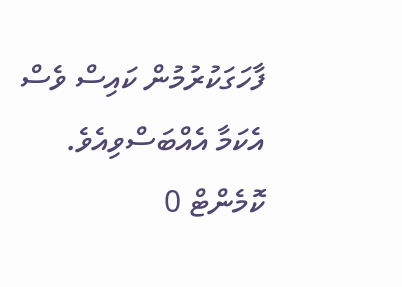ފާހަގަކުރުމުން ކައިސް ވެސް އެކަމާ އެއްބަސްވިއެވެ.
ކޮމެންޓް 0